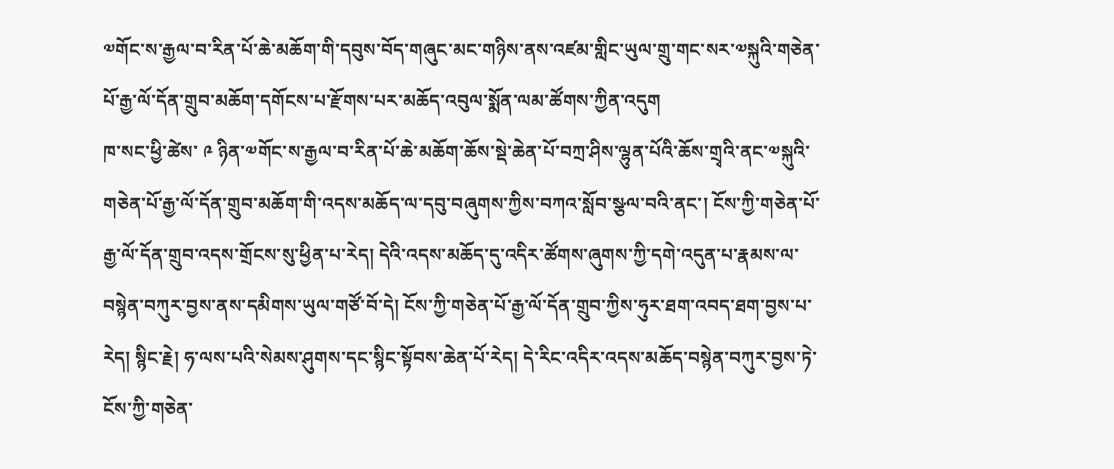༧གོང་ས་རྒྱལ་བ་རིན་པོ་ཆེ་མཆོག་གི་དབུས་བོད་གཞུང་མང་གཉིས་ནས་འཛམ་གླིང་ཡུལ་གྲུ་གང་སར་༧སྐུའི་གཅེན་པོ་རྒྱ་ལོ་དོན་གྲུབ་མཆོག་དགོངས་པ་རྫོགས་པར་མཆོད་འབུལ་སྨོན་ལམ་ཚོགས་ཀྱིན་འདུག
ཁ་སང་ཕྱི་ཚེས་ ༩ ཉིན་༧གོང་ས་རྒྱལ་བ་རིན་པོ་ཆེ་མཆོག་ཆོས་སྡེ་ཆེན་པོ་བཀྲ་ཤིས་ལྷུན་པོའི་ཆོས་གྲྭའི་ནང་༧སྐུའི་གཅེན་པོ་རྒྱ་ལོ་དོན་གྲུབ་མཆོག་གི་འདས་མཆོད་ལ་དབུ་བཞུགས་ཀྱིས་བཀའ་སློབ་སྩལ་བའི་ནང་། ངོས་ཀྱི་གཅེན་པོ་རྒྱ་ལོ་དོན་གྲུབ་འདས་གྲོངས་སུ་ཕྱིན་པ་རེད། དེའི་འདས་མཆོད་དུ་འདིར་ཚོགས་ཞུགས་ཀྱི་དགེ་འདུན་པ་རྣམས་ལ་བསྙེན་བཀུར་བྱས་ནས་དམིགས་ཡུལ་གཙོ་བོ་དེ། ངོས་ཀྱི་གཅེན་པོ་རྒྱ་ལོ་དོན་གྲུབ་ཀྱིས་ཧུར་ཐག་འབད་ཐག་བྱས་པ་རེད། སྙིང་རྗེ། ཧ་ལས་པའི་སེམས་ཤུགས་དང་སྙིང་སྟོབས་ཆེན་པོ་རེད། དེ་རིང་འདིར་འདས་མཆོད་བསྙེན་བཀུར་བྱས་ཏེ་ངོས་ཀྱི་གཅེན་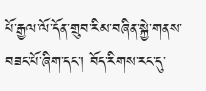པོ་རྒྱལ་ལོ་དོན་གྲུབ་རིམ་བཞིན་སྐྱེ་གནས་བཟང་པོ་ཞིག་དང་། བོད་རིགས་རང་དུ་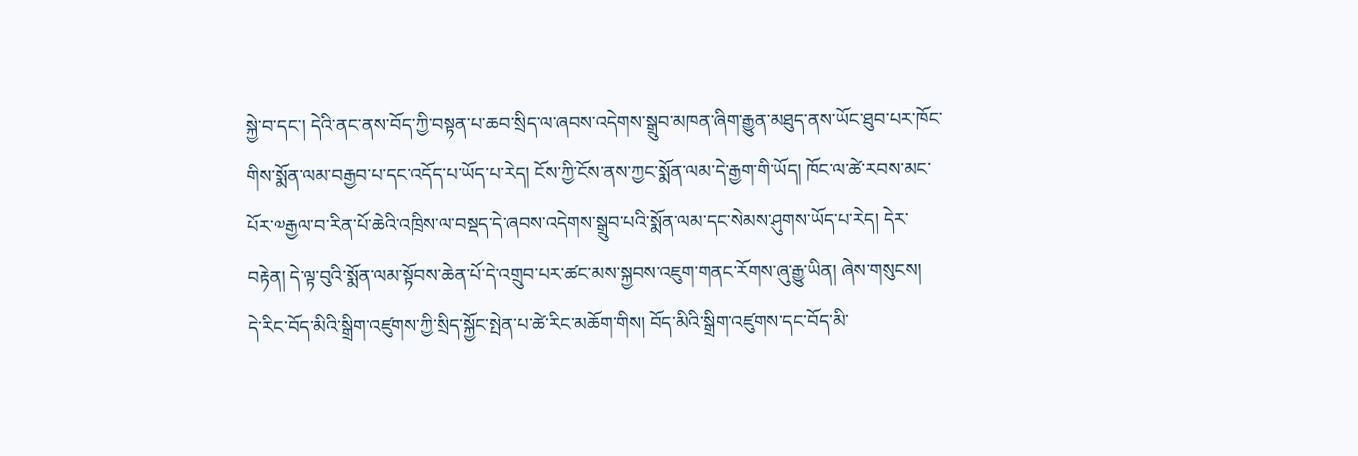སྐྱེ་བ་དང་། དེའི་ནང་ནས་བོད་ཀྱི་བསྟན་པ་ཆབ་སྲིད་ལ་ཞབས་འདེགས་སྒྲུབ་མཁན་ཞིག་རྒྱུན་མཐུད་ནས་ཡོང་ཐུབ་པར་ཁོང་གིས་སྨོན་ལམ་བརྒྱབ་པ་དང་འདོད་པ་ཡོད་པ་རེད། ངོས་ཀྱི་ངོས་ནས་ཀྱང་སྨོན་ལམ་དེ་རྒྱག་གི་ཡོད། ཁོང་ལ་ཚེ་རབས་མང་པོར་༧རྒྱལ་བ་རིན་པོ་ཆེའི་འཁྲིས་ལ་བསྡད་དེ་ཞབས་འདེགས་སྒྲུབ་པའི་སྨོན་ལམ་དང་སེམས་ཤུགས་ཡོད་པ་རེད། དེར་བརྟེན། དེ་ལྟ་བུའི་སྨོན་ལམ་སྟོབས་ཆེན་པོ་དེ་འགྲུབ་པར་ཚང་མས་སྐྱབས་འཇུག་གནང་རོགས་ཞུ་རྒྱུ་ཡིན། ཞེས་གསུངས།
དེ་རིང་བོད་མིའི་སྒྲིག་འཛུགས་ཀྱི་སྲིད་སྐྱོང་སྤེན་པ་ཚེ་རིང་མཆོག་གིས། བོད་མིའི་སྒྲིག་འཛུགས་དང་བོད་མི་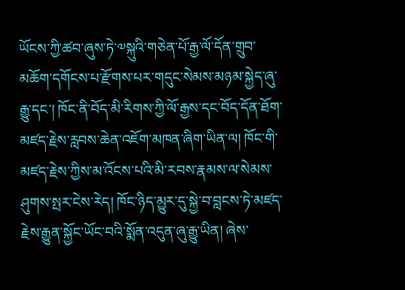ཡོངས་ཀྱི་ཚབ་ཞུས་ཏེ་༧སྐུའི་གཅེན་པོ་རྒྱ་ལོ་དོན་གྲུབ་མཆོག་དགོངས་པ་རྫོགས་པར་གདུང་སེམས་མཉམ་སྐྱེད་ཞུ་རྒྱུ་དང་། ཁོང་ནི་བོད་མི་རིགས་ཀྱི་ལོ་རྒྱས་དང་བོད་དོན་ཐོག་མཛད་རྗེས་རླབས་ཆེན་འཇོག་མཁན་ཞིག་ཡིན་ལ། ཁོང་གི་མཛད་རྗེས་ཀྱིས་མ་འོངས་པའི་མི་རབས་རྣམས་ལ་སེམས་ཤུགས་སྤར་ངེས་རེད། ཁོང་ཉིད་མྱུར་དུ་སྐྱེ་བ་བླངས་ཏེ་མཛད་རྗེས་རྒྱུན་སྐྱོང་ཡོང་བའི་སྨོན་འདུན་ཞུ་རྒྱུ་ཡིན། ཞེས་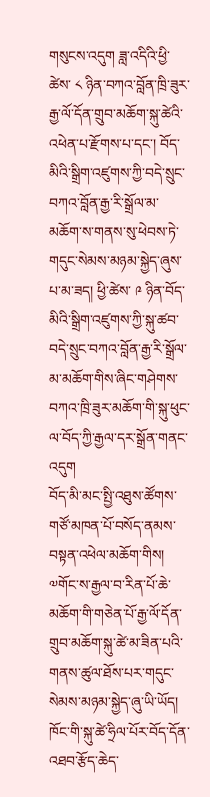གསུངས་འདུག ཟླ་འདིའི་ཕྱི་ཚེས་ ༨ ཉིན་བཀའ་བློན་ཁྲི་ཟུར་རྒྱ་ལོ་དོན་གྲུབ་མཆོག་སྐུ་ཚེའི་འཕེན་པ་རྫོགས་པ་དང་། བོད་མིའི་སྒྲིག་འཛུགས་ཀྱི་བདེ་སྲུང་བཀའ་བློན་རྒྱ་རི་སྒྲོལ་མ་མཆོག་ས་གནས་སུ་ཕེབས་ཏེ་གདུང་སེམས་མཉམ་སྐྱེད་ཞུས་པ་མ་ཟད། ཕྱི་ཚེས་ ༩ ཉིན་བོད་མིའི་སྒྲིག་འཛུགས་ཀྱི་སྐུ་ཚབ་བདེ་སྲུང་བཀའ་བློན་རྒྱ་རི་སྒྲོལ་མ་མཆོག་གིས་ཞིང་གཤེགས་བཀའ་ཁྲི་ཟུར་མཆོག་གི་སྐུ་ཕུང་ལ་བོད་ཀྱི་རྒྱལ་དར་སྒྲོན་གནང་འདུག
བོད་མི་མང་སྤྱི་འཐུས་ཚོགས་གཙོ་མཁན་པོ་བསོད་ནམས་བསྟན་འཕེལ་མཆོག་གིས། ༧གོང་ས་རྒྱལ་བ་རིན་པོ་ཆེ་མཆོག་གི་གཅེན་པོ་རྒྱ་ལོ་དོན་གྲུབ་མཆོག་སྐུ་ཚེ་མ་ཟིན་པའི་གནས་ཚུལ་ཐོས་པར་གདུང་སེམས་མཉམ་སྐྱེད་ཞུ་ཡི་ཡོད། ཁོང་གི་སྐུ་ཚེ་ཧྲིལ་པོར་བོད་དོན་འཐབ་རྩོད་ཆེད་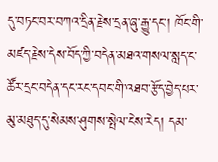དུ་བཏང་བར་བཀའ་དྲིན་རྗེས་དྲན་ཞུ་རྒྱུ་དང་། ཁོང་གི་མཛད་རྗེས་དེས་བོད་ཀྱི་བདེན་མཐའ་གསལ་སླད་ང་ཚོར་དྲང་བདེན་དང་རང་དབང་གི་འཐབ་རྩོད་བྱེད་པར་མུ་མཐུད་དུ་སེམས་ཤུགས་སྤེལ་ངེས་རེད། དམ་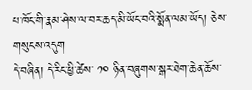པ་ཁོང་གི་རྣམ་ཤེས་ལ་བར་ཆད་མི་ཡོང་བའི་སྨོན་ལམ་ཡོད། ཅེས་གསུངས་འདུག
དེ་བཞིན། དེ་རིང་ཕྱི་ཚེས་ ༡༠ ཉིན་བཞུགས་སྒར་ཐེག་ཆེན་ཆོས་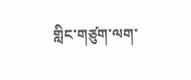གླིང་གཙུག་ལག་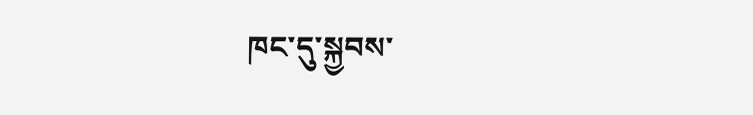ཁང་དུ་སྐྱབས་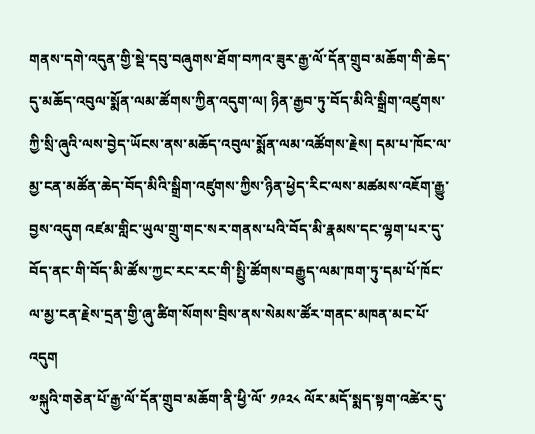གནས་དགེ་འདུན་གྱི་སྡེ་དབུ་བཞུགས་ཐོག་བཀའ་ཟུར་རྒྱ་ལོ་དོན་གྲུབ་མཆོག་གི་ཆེད་དུ་མཆོད་འབུལ་སྨོན་ལམ་ཚོགས་ཀྱིན་འདུག་ལ། ཉིན་རྒྱབ་ཏུ་བོད་མིའི་སྒྲིག་འཛུགས་ཀྱི་སྲི་ཞུའི་ལས་བྱེད་ཡོངས་ནས་མཆོད་འབུལ་སྨོན་ལམ་འཚོགས་རྗེས། དམ་པ་ཁོང་ལ་མྱ་ངན་མཚོན་ཆེད་བོད་མིའི་སྒྲིག་འཛུགས་ཀྱིས་ཉིན་ཕྱེད་རིང་ལས་མཚམས་འཇོག་རྒྱུ་བྱས་འདུག འཛམ་གླིང་ཡུལ་གྲུ་གང་སར་གནས་པའི་བོད་མི་རྣམས་དང་ལྷག་པར་དུ་བོད་ནང་གི་བོད་མི་ཚོས་ཀྱང་རང་རང་གི་སྤྱི་ཚོགས་བརྒྱུད་ལམ་ཁག་ཏུ་དམ་པོ་ཁོང་ལ་མྱ་ངན་རྗེས་དྲན་གྱི་ཞུ་ཚིག་སོགས་བྲིས་ནས་སེམས་ཚོར་གནང་མཁན་མང་པོ་འདུག
༧སྐུའི་གཅེན་པོ་རྒྱ་ལོ་དོན་གྲུབ་མཆོག་ནི་ཕྱི་ལོ་ ༡༩༢༨ ལོར་མདོ་སྨད་སྟག་འཚེར་དུ་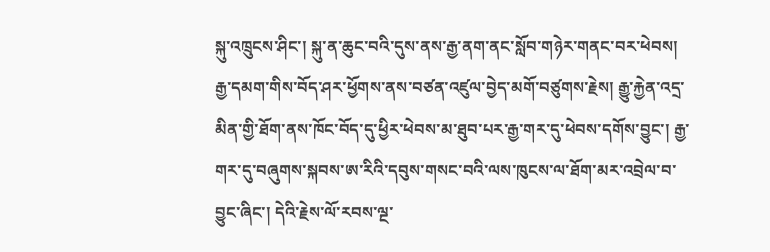སྐུ་འཁྲུངས་ཤིང་། སྐུ་ན་ཆུང་བའི་དུས་ནས་རྒྱ་ནག་ནང་སློབ་གཉེར་གནང་བར་ཕེབས། རྒྱ་དམག་གིས་བོད་ཤར་ཕྱོགས་ནས་བཙན་འཛུལ་བྱེད་མགོ་བཙུགས་རྗེས། རྒྱུ་རྐྱེན་འདྲ་མིན་གྱི་ཐོག་ནས་ཁོང་བོད་དུ་ཕྱིར་ཕེབས་མ་ཐུབ་པར་རྒྱ་གར་དུ་ཕེབས་དགོས་བྱུང་། རྒྱ་གར་དུ་བཞུགས་སྐབས་ཨ་རིའི་དབུས་གསང་བའི་ལས་ཁུངས་ལ་ཐོག་མར་འབྲེལ་བ་བྱུང་ཞིང་། དེའི་རྗེས་ལོ་རབས་ལྔ་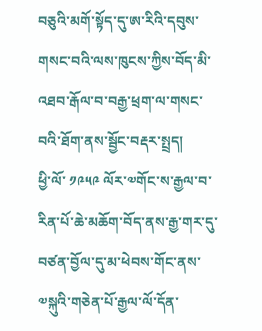བཅུའི་མགོ་སྟོད་དུ་ཨ་རིའི་དབུས་གསང་བའི་ལས་ཁུངས་ཀྱིས་བོད་མི་འཐབ་རྒོལ་བ་བརྒྱ་ཕྲག་ལ་གསང་བའི་ཐོག་ནས་སྦྱོང་བརྡར་སྤྲད།
ཕྱི་ལོ་ ༡༩༥༩ ལོར་༧གོང་ས་རྒྱལ་བ་རིན་པོ་ཆེ་མཆོག་བོད་ནས་རྒྱ་གར་དུ་བཙན་བྱོལ་དུ་མ་ཕེབས་གོང་ནས་༧སྐུའི་གཅེན་པོ་རྒྱལ་ལོ་དོན་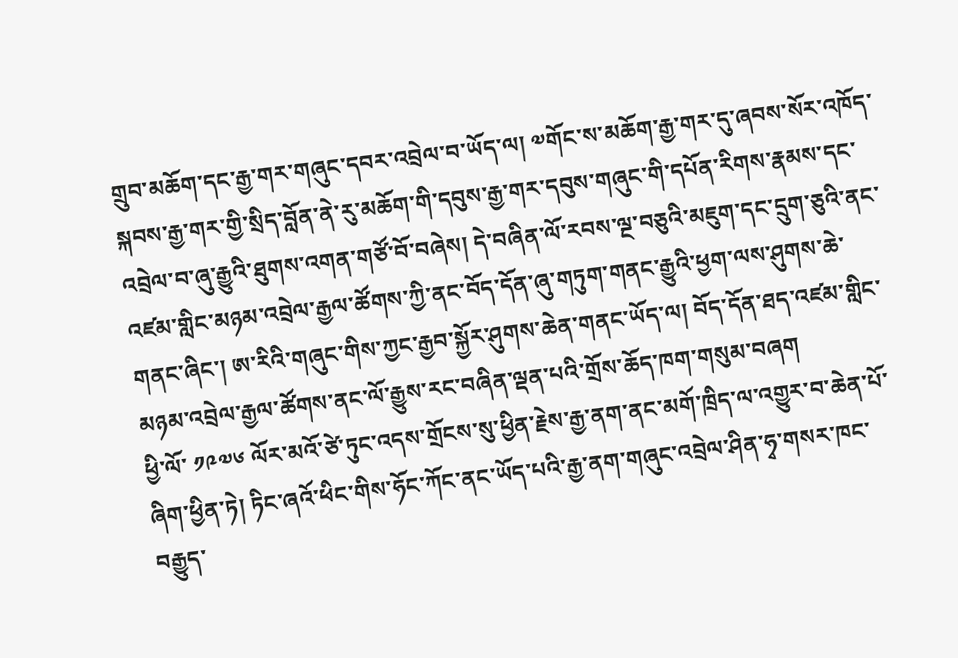གྲུབ་མཆོག་དང་རྒྱ་གར་གཞུང་དབར་འབྲེལ་བ་ཡོད་ལ། ༧གོང་ས་མཆོག་རྒྱ་གར་དུ་ཞབས་སོར་འཁོད་སྐབས་རྒྱ་གར་གྱི་སྲིད་བློན་ནེ་རུ་མཆོག་གི་དབུས་རྒྱ་གར་དབུས་གཞུང་གི་དཔོན་རིགས་རྣམས་དང་འབྲེལ་བ་ཞུ་རྒྱུའི་ཐུགས་འགན་གཙོ་བོ་བཞེས། དེ་བཞིན་ལོ་རབས་ལྔ་བཅུའི་མཇུག་དང་དྲུག་ཅུའི་ནང་འཛམ་གླིང་མཉམ་འབྲེལ་རྒྱལ་ཚོགས་ཀྱི་ནང་བོད་དོན་ཞུ་གཏུག་གནང་རྒྱུའི་ཕྱག་ལས་ཤུགས་ཆེ་གནང་ཞིང་། ཨ་རིའི་གཞུང་གིས་ཀྱང་རྒྱབ་སྐྱོར་ཤུགས་ཆེན་གནང་ཡོད་ལ། བོད་དོན་ཐད་འཛམ་གླིང་མཉམ་འབྲེལ་རྒྱལ་ཚོགས་ནང་ལོ་རྒྱུས་རང་བཞིན་ལྡན་པའི་གྲོས་ཆོད་ཁག་གསུམ་བཞག
ཕྱི་ལོ་ ༡༩༧༦ ལོར་མའོ་ཙེ་ཏུང་འདས་གྲོངས་སུ་ཕྱིན་རྗེས་རྒྱ་ནག་ནང་མགོ་ཁྲིད་ལ་འགྱུར་བ་ཆེན་པོ་ཞིག་ཕྱིན་ཏེ། ཏིང་ཞའོ་ཕིང་གིས་ཧོང་ཀོང་ནང་ཡོད་པའི་རྒྱ་ནག་གཞུང་འབྲེལ་ཤིན་ཧྭ་གསར་ཁང་བརྒྱུད་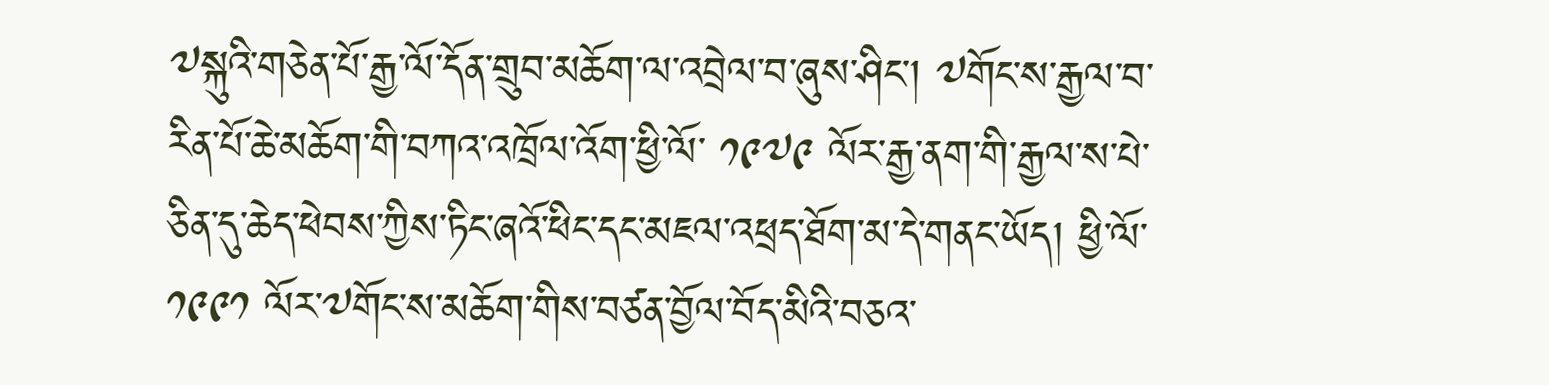༧སྐུའི་གཅེན་པོ་རྒྱ་ལོ་དོན་གྲུབ་མཆོག་ལ་འབྲེལ་བ་ཞུས་ཤིང་། ༧གོང་ས་རྒྱལ་བ་རིན་པོ་ཆེ་མཆོག་གི་བཀའ་འཁྲོལ་འོག་ཕྱི་ལོ་ ༡༩༧༩ ལོར་རྒྱ་ནག་གི་རྒྱལ་ས་པེ་ཅིན་དུ་ཆེད་ཕེབས་ཀྱིས་ཏིང་ཞའོ་ཕིང་དང་མཇལ་འཕྲད་ཐོག་མ་དེ་གནང་ཡོད། ཕྱི་ལོ་ ༡༩༩༡ ལོར་༧གོང་ས་མཆོག་གིས་བཙན་བྱོལ་བོད་མིའི་བཅའ་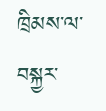ཁྲིམས་ལ་བསྐྱར་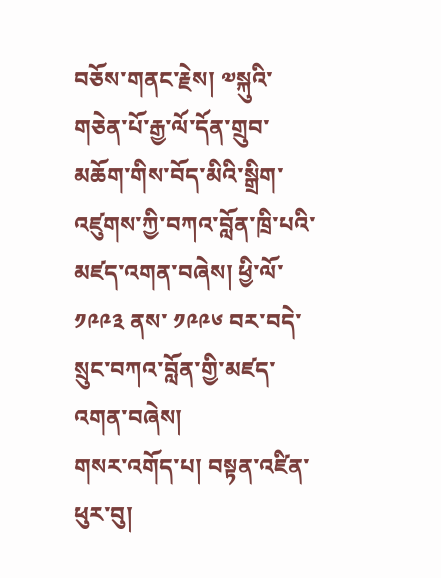བཅོས་གནང་རྗེས། ༧སྐུའི་གཅེན་པོ་རྒྱ་ལོ་དོན་གྲུབ་མཆོག་གིས་བོད་མིའི་སྒྲིག་འཛུགས་ཀྱི་བཀའ་བློན་ཁྲི་པའི་མཛད་འགན་བཞེས། ཕྱི་ལོ་ ༡༩༩༣ ནས་ ༡༩༩༦ བར་བདེ་སྲུང་བཀའ་བློན་གྱི་མཛད་འགན་བཞེས།
གསར་འགོད་པ། བསྟན་འཛིན་ཕུར་བུ།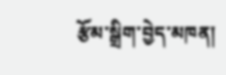རྩོམ་སྒྲིག་བྱེད་མཁན།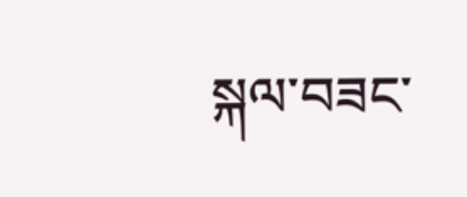སྐལ་བཟང་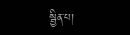སྦྱིན་པ།